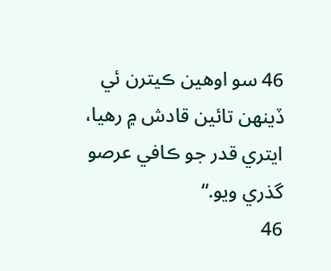46 سو اوهين ڪيترن ئي ڏينهن تائين قادش ۾ رهيا، ايتري قدر جو ڪافي عرصو گذري ويو.“
46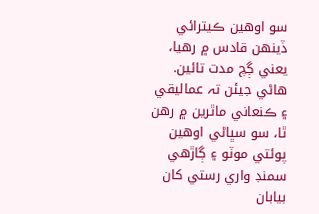سو اوهين ڪيترائي ڏينهن قادس ۾ رهيا، يعني ڳچ مدت تائين.
هاڻي جيئن تہ عماليقي ۽ ڪنعاني ماٿرين ۾ رهن ٿا، سو سڀاڻي اوهين پوئتي موٽو ۽ ڳاڙهي سمنڊ واري رستي کان بيابان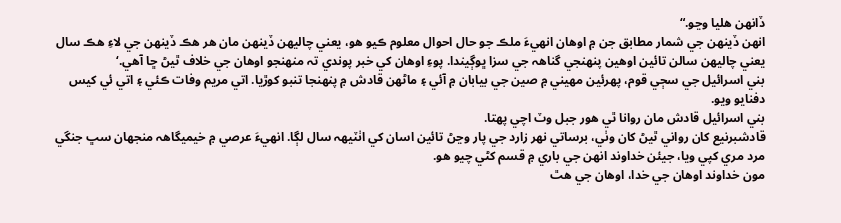ڏانهن هليا وڃو.“
انهن ڏينهن جي شمار مطابق جن ۾ اوهان انهيءَ ملڪ جو حال احوال معلوم ڪيو هو، يعني چاليهن ڏينهن مان هر هڪ ڏينهن جي لاءِ هڪ سال يعني چاليهن سالن تائين اوهين پنهنجي گناهہ جي سزا ڀوڳيندا. پوءِ اوهان کي خبر پوندي تہ منهنجو اوهان جي خلاف ٿيڻ ڇا آهي.‘
بني اسرائيل جي سڄي قوم، پهرئين مهيني ۾ صين جي بيابان ۾ آئي ۽ ماڻهن قادش ۾ پنهنجا تنبو کوڙيا. اتي مريم وفات ڪئي ۽ اتي ئي کيس دفنايو ويو.
بني اسرائيل قادش مان روانا ٿي هور جبل وٽ اچي پهتا.
قادشبرنيع کان رواني ٿيڻ کان وٺي، برساتي نهر زارد جي پار وڃڻ تائين اسان کي اٺٽيهہ سال لڳا. انهيءَ عرصي ۾ خيميگاهہ منجھان سڀ جنگي مرد مري کپي ويا، جيئن خداوند انهن جي باري ۾ قسم کڻي چيو هو.
مون خداوند اوهان جي خدا، اوهان جي هٿ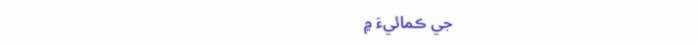جي ڪمائيءَ ۾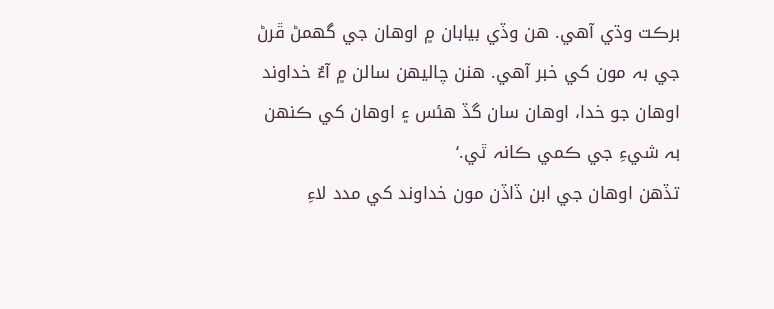برڪت وڌي آهي. هن وڏي بيابان ۾ اوهان جي گھمڻ ڦرڻ جي بہ مون کي خبر آهي. هنن چاليهن سالن ۾ آءٌ خداوند اوهان جو خدا، اوهان سان گڏ هئس ۽ اوهان کي ڪنهن بہ شيءِ جي ڪمي ڪانہ ٿي.‘
تڏهن اوهان جي ابن ڏاڏن مون خداوند کي مدد لاءِ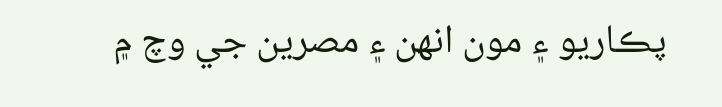پڪاريو ۽ مون انهن ۽ مصرين جي وچ ۾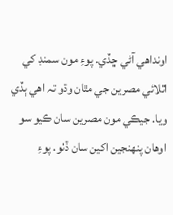اونداهي آڻي ڇڏي. پوءِ مون سمنڊ کي اٿلائي مصرين جي مٿان وڌو تہ اهي ٻڏي ويا. جيڪي مون مصرين سان ڪيو سو اوهان پنهنجين اکين سان ڏٺو. پوءِ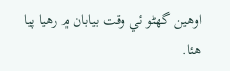اوهين گھڻو ئي وقت بيابان ۾ رهيا پيا هئا.